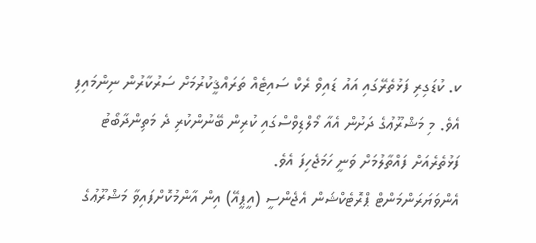ކ. ކުޑަގިރި ފަޅުތެރޭގައި އައު ޑައިވް ރެކް ސައިޓެއް ތަރައްޤީކުރުމަށް ސަރުކާރުން ނިންމައިފި އެވެ. މި މަޝްރޫޢުގެ ދަށުން އެއާ މޯލްޑިވްސްގައި ކުރިން ބޭނުންކުރި ދެ މަތިންދާބޯޓު ފަޅުތެރެއަށް ފައްތާލުމަށް ވަނީ ހަމަޖެހިފަ އެވެ.
އެންވަޔަރަންމަންޓް ޕްރޮޓެކްޝަން އެޖެންސީ (އީޕީއޭ) އިން އާންމުކޮށްފައިވާ މަޝްރޫޢުގެ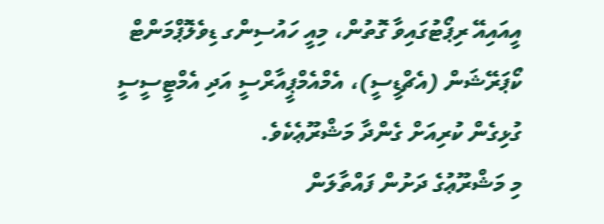އީއައިއޭ ރިޕޯޓުގައިވާ ގޮތުން، މިއީ ހައުސިންގ ޑިވެލޮޕްމަންޓް ކޯޕަރޭޝަން (އެޗްޑީސީ)، އެމްއެމްޕީއާރްސީ އަދި އެމްޓީސީސީ ގުޅިގެން ކުރިއަށް ގެންދާ މަޝްރޫޢެކެވެ.
މި މަޝްރޫޢުގެ ދަށުން ފައްތާލަން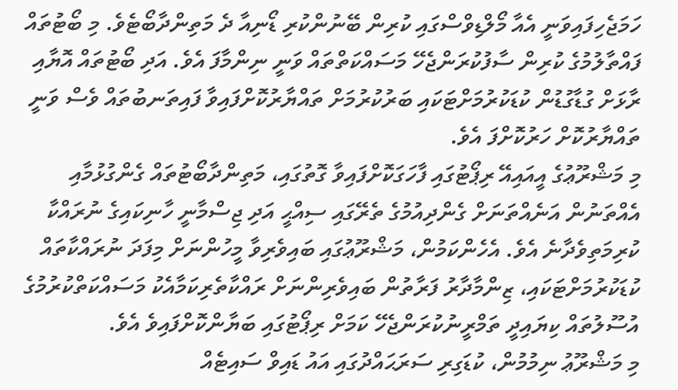ހަމަޖެހިފައިވަނީ އެއާ މޯލްޑިވްސްގައި ކުރިން ބޭނުންކުރި ޑޯނިއާ ދެ މަތިންދާބޯޓެވެ. މި ބޯޓުތައް ފައްތާލުމުގެ ކުރިން ސާފުކުރަންޖެހޭ މަސައްކަތްތައް ވަނީ ނިންމާފަ އެވެ. އަދި ބޯޓުތައް އޮޔާއި ރާޅަށް ގުޑާގުޑުން ކުޑަކުރުމަށްޓަކައި ބަރުކުރުމަށް ތައްޔާރުކޮށްފައިވާ ފައިތަނބުތައް ވެސް ވަނީ ތައްޔާރުކޮށް ހަރުކޮށްފަ އެވެ.
މި މަޝްރޫޢުގެ އީއައިއޭ ރިޕޯޓުގައި ފާހަގަކޮށްފައިވާ ގޮތުގައި، މަތިންދާބޯޓުތައް ގެންގުޅުމާއި އެއްތަނުން އަނެއްތަނަށް ގެންދިއުމުގެ ތެރޭގައި ސިއްޙީ އަދި ޖިސްމާނީ ހާނިކައިގެ ނުރައްކާ ކުރިމަތިވެދާނެ އެވެ. އެހެންކަމުން، މަޝްރޫޢުގައި ބައިވެރިވާ މީހުންނަށް މިފަދަ ނުރައްކާތައް ކުޑަކުރުމަށްޓަކައި، ޒިންމާދާރު ފަރާތުން ބައިވެރިންނަށް ރައްކާތެރިކަމާއެކު މަސައްކަތްކުރުމުގެ އުސޫލުތައް ކިޔައިދީ ތަމްރީނުކުރަންޖެހޭ ކަމަށް ރިޕޯޓުގައި ބަޔާންކޮށްފައިވެ އެވެ.
މި މަޝްރޫޢު ނިމުމުން، ކުޑަގިރި ސަރަޙައްދުގައި އައު ޑައިވް ސައިޓެއް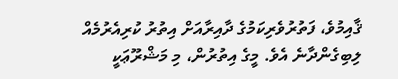ޤާއިމުވެ، ފަތުރުވެރިކަމުގެ ދާއިރާއަށް އިތުރު ކުރިއެރުމެއް ލިބިގެންދާނެ އެވެ. މީގެ އިތުރުން، މި މަޝްރޫޢަކީ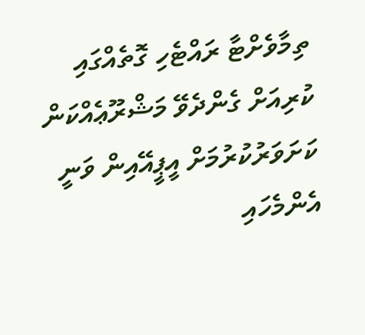ތިމާވެށްޓާ ރައްޓެހި ގޮތެއްގައި ކުރިއަށް ގެންދެވޭ މަޝްރޫޢެއްކަން ކަށަވަރުކުރުމަށް އީޕީއޭއިން ވަނީ އެންމެހައި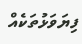ފިޔަވަޅުތަކެއް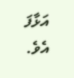އަޅާފަ އެވެ.